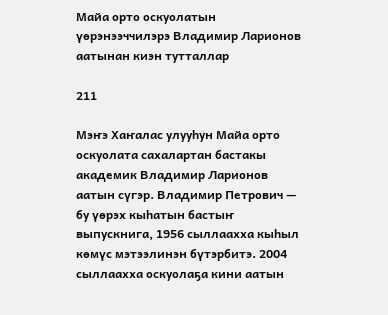Майа орто оскуолатын үөрэнээччилэрэ Владимир Ларионов аатынан киэн тутталлар

211

Мэҥэ Хаҥалас улууһун Майа орто оскуолата сахалартан бастакы академик Владимир Ларионов аатын сүгэр. Владимир Петрович — бу үөрэх кыһатын бастыҥ выпускнига, 1956 сыллаахха кыһыл көмүс мэтээлинэн бүтэрбитэ. 2004 сыллаахха оскуолаҕа кини аатын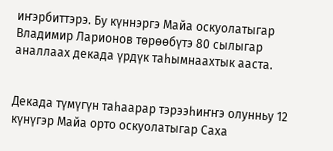иҥэрбиттэрэ. Бу күннэргэ Майа оскуолатыгар Владимир Ларионов төрөөбүтэ 80 сылыгар аналлаах декада үрдүк таһымнаахтык ааста.


Декада түмүгүн таһаарар тэрээһиҥҥэ олунньу 12 күнүгэр Майа орто оскуолатыгар Саха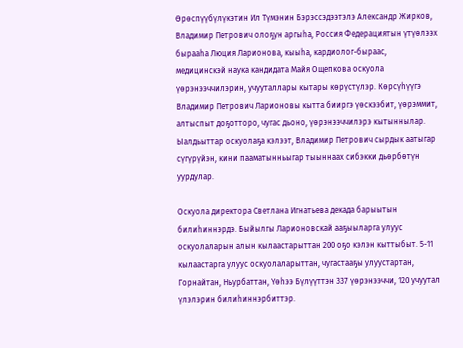Өрөспүүбүлүкэтин Ил Түмэнин Бэрэссэдээтэлэ Александр Жирков, Владимир Петрович олоҕун аргыһа, Россия Федерациятын үтүөлээх бырааһа Люция Ларионова, кыыһа, кардиолог-быраас, медицинскэй наука кандидата Майя Ощепкова оскуола үөрэнээччилэрин, учууталлары кытары көрүстүлэр. Көрсүһүүгэ Владимир Петрович Ларионовы кытта бииргэ үөскээбит, үөрэммит, алтыспыт доҕотторо, чугас дьоно, үөрэнээччилэрэ кытыннылар. Ыалдьыттар оскуолаҕа кэлээт, Владимир Петрович сырдык аатыгар сүгүрүйэн, кини пааматынньыгар тыыннаах сибэкки дьөрбөтүн уурдулар.

Оскуола директора Светлана Игнатьева декада барыытын билиһиннэрдэ. Быйылгы Ларионовскай ааҕыыларга улуус оскуолаларын алын кылаастарыттан 200 оҕо кэлэн кыттыбыт. 5-11 кылаастарга улуус оскуолаларыттан, чугастааҕы улуустартан, Горнайтан, Ньурбаттан, Үөһээ Бүлүүттэн 337 үөрэнээччи, 120 учуутал үлэлэрин билиһиннэрбиттэр.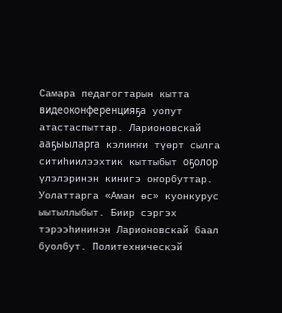Самара педагогтарын кытта видеоконференцияҕа уопут атастаспыттар. Ларионовскай ааҕыыларга кэлиҥҥи түөрт сылга ситиһиилээхтик кыттыбыт оҕолор үлэлэринэн кинигэ оҥорбуттар. Уолаттарга «Аман өс» куонкурус ыытыллыбыт. Биир сэргэх тэрээһининэн Ларионовскай баал буолбут. Политехническэй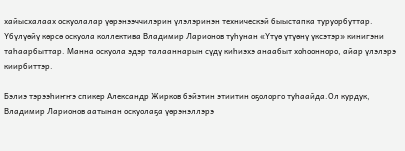хайысхалаах оскуолалар үөрэнээччилэрин үлэлэринэн техническэй быыстапка туруорбуттар. Үбүлүөйү көрсө оскуола коллектива Владимир Ларионов туһунан «Үтүө үтүөнү үксэтэр» кинигэни таһаарбыттар. Манна оскуола эдэр талааннарын сүдү киһиэхэ анаабыт хоһоонноро, айар үлэлэрэ киирбиттэр.

Бэлиэ тэрээһиҥҥэ спикер Александр Жирков бэйэтин этиитин оҕолорго туһаайда.Ол курдук, Владимир Ларионов аатынан оскуолаҕа үөрэнэллэрэ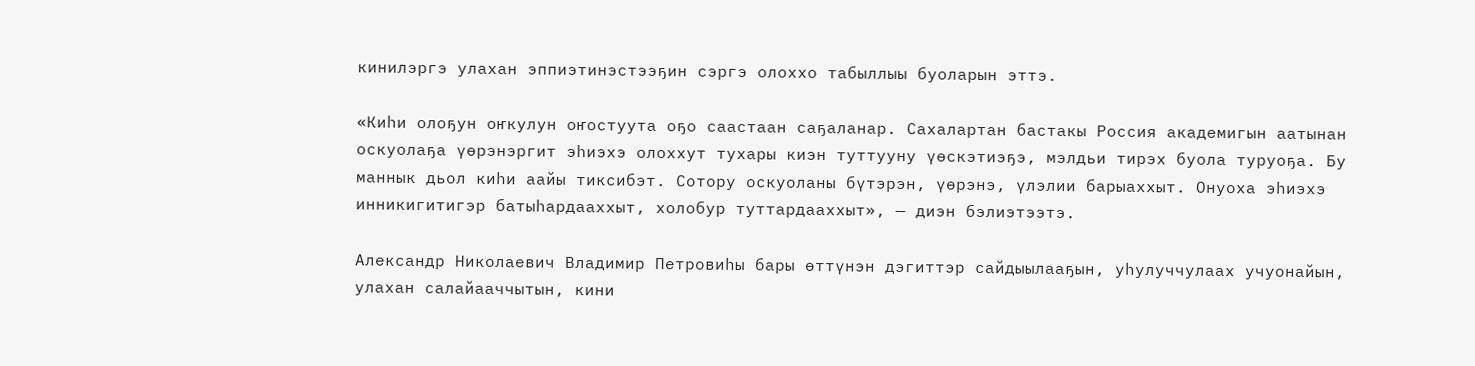кинилэргэ улахан эппиэтинэстээҕин сэргэ олоххо табыллыы буоларын эттэ.

«Киһи олоҕун оҥкулун оҥостуута оҕо саастаан саҕаланар. Сахалартан бастакы Россия академигын аатынан оскуолаҕа үөрэнэргит эһиэхэ олоххут тухары киэн туттууну үөскэтиэҕэ, мэлдьи тирэх буола туруоҕа. Бу маннык дьол киһи аайы тиксибэт. Сотору оскуоланы бүтэрэн, үөрэнэ, үлэлии барыаххыт. Онуоха эһиэхэ инникигитигэр батыһардааххыт, холобур туттардааххыт», — диэн бэлиэтээтэ.

Александр Николаевич Владимир Петровиһы бары өттүнэн дэгиттэр сайдыылааҕын, уһулуччулаах учуонайын, улахан салайааччытын, кини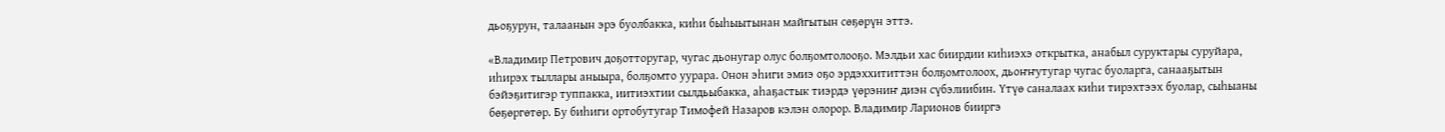дьоҕурун, талаанын эрэ буолбакка, киһи быһыытынан майгытын сөҕөрүн эттэ.

«Владимир Петрович доҕотторугар, чугас дьонугар олус болҕомтолооҕо. Мэлдьи хас биирдии киһиэхэ открытка, анабыл суруктары суруйара, иһирэх тыллары аныыра, болҕомто уурара. Онон эһиги эмиэ оҕо эрдэххититтэн болҕомтолоох, дьоҥҥутугар чугас буоларга, санааҕытын бэйэҕитигэр туппакка, иитиэхтии сылдьыбакка, аһаҕастык тиэрдэ үөрэниҥ диэн сүбэлиибин. Үтүө саналаах киһи тирэхтээх буолар, сыһыаны бөҕөргөтөр. Бу биһиги ортобутугар Тимофей Назаров кэлэн олорор. Владимир Ларионов бииргэ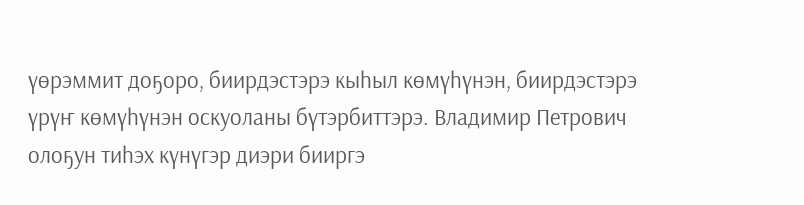үөрэммит доҕоро, биирдэстэрэ кыһыл көмүһүнэн, биирдэстэрэ үрүҥ көмүһүнэн оскуоланы бүтэрбиттэрэ. Владимир Петрович олоҕун тиһэх күнүгэр диэри бииргэ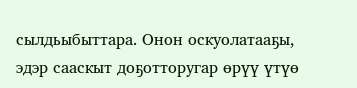сылдьыбыттара. Онон оскуолатааҕы, эдэр сааскыт доҕотторугар өрүү үтүө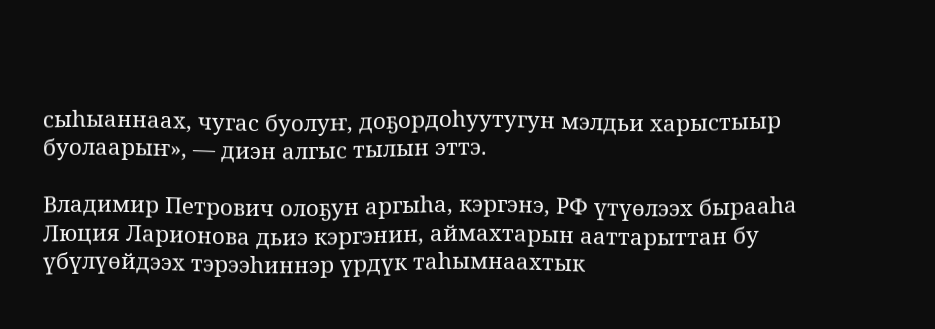сыһыаннаах, чугас буолуҥ, доҕордоһуутугун мэлдьи харыстыыр буолаарыҥ», — диэн алгыс тылын эттэ.

Владимир Петрович олоҕун аргыһа, кэргэнэ, РФ үтүөлээх бырааһа Люция Ларионова дьиэ кэргэнин, аймахтарын ааттарыттан бу үбүлүөйдээх тэрээһиннэр үрдүк таһымнаахтык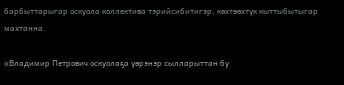барбыттарыгар оскуола коллектива тэрийсибитигэр, көхтөөхтүк кыттыбытыгар махтанна.

«Владимир Петрович оскуолаҕа үөрэнэр сылларыттан бу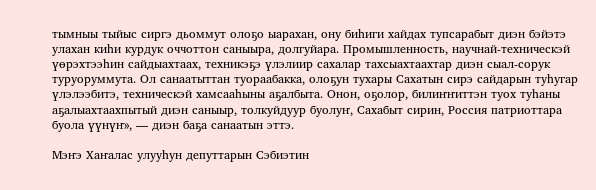тымныы тыйыс сиргэ дьоммут олоҕо ыарахан, ону биһиги хайдах тупсарабыт диэн бэйэтэ улахан киһи курдук оччоттон саныыра, долгуйара. Промышленность, научнай-техническэй үөрэхтээһин сайдыахтаах, техникэҕэ үлэлиир сахалар тахсыахтаахтар диэн сыал-сорук туруоруммута. Ол санаатыттан туораабакка, олоҕун тухары Сахатын сирэ сайдарын туһугар үлэлээбитэ, техническэй хамсааһыны аҕалбыта. Онон, оҕолор, билиҥҥиттэн туох туһаны аҕалыахтаахпытый диэн саныыр, толкуйдуур буолуҥ, Сахабыт сирин, Россия патриоттара буола үүнүҥ», — диэн баҕа санаатын эттэ.

Мэҥэ Хаҥалас улууһун депуттарын Сэбиэтин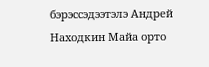бэрэссэдээтэлэ Андрей Находкин Майа орто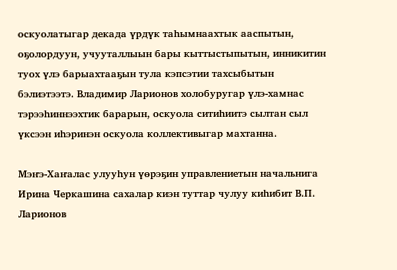оскуолатыгар декада үрдүк таһымнаахтык ааспытын, оҕолордуун, учууталлыын бары кыттыстыпытын, инникитин туох үлэ барыахтааҕын тула кэпсэтии тахсыбытын бэлиэтээтэ. Владимир Ларионов холобуругар үлэ-хамнас тэрээһиннээхтик барарын, оскуола ситиһиитэ сылтан сыл үксээн иһэринэн оскуола коллективыгар махтанна.

Мэҥэ-Хаҥалас улууһун үөрэҕин управлениетын начальнига Ирина Черкашина сахалар киэн туттар чулуу киһибит В.П. Ларионов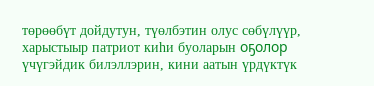төрөөбүт дойдутун, түөлбэтин олус сөбүлүүр, харыстыыр патриот киһи буоларын оҕолор үчүгэйдик билэллэрин, кини аатын үрдүктүк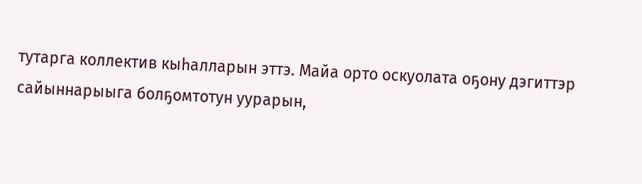тутарга коллектив кыһалларын эттэ. Майа орто оскуолата оҕону дэгиттэр сайыннарыыга болҕомтотун уурарын,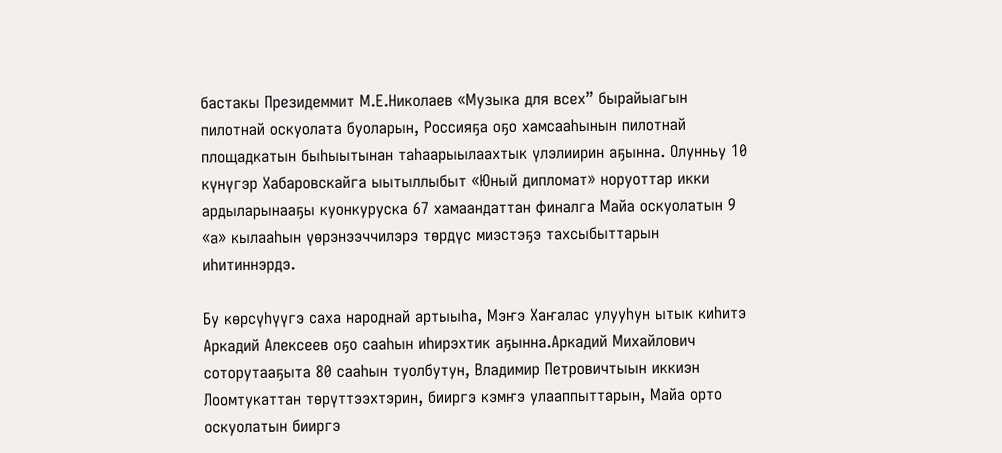бастакы Президеммит М.Е.Николаев «Музыка для всех” бырайыагын пилотнай оскуолата буоларын, Россияҕа оҕо хамсааһынын пилотнай площадкатын быһыытынан таһаарыылаахтык үлэлиирин аҕынна. Олунньу 10 күнүгэр Хабаровскайга ыытыллыбыт «Юный дипломат» норуоттар икки ардыларынааҕы куонкуруска 67 хамаандаттан финалга Майа оскуолатын 9 «а» кылааһын үөрэнээччилэрэ төрдүс миэстэҕэ тахсыбыттарын иһитиннэрдэ.

Бу көрсүһүүгэ саха народнай артыыһа, Мэҥэ Хаҥалас улууһун ытык киһитэ Аркадий Алексеев оҕо сааһын иһирэхтик аҕынна.Аркадий Михайлович соторутааҕыта 80 сааһын туолбутун, Владимир Петровичтыын иккиэн Лоомтукаттан төрүттээхтэрин, бииргэ кэмҥэ улааппыттарын, Майа орто оскуолатын бииргэ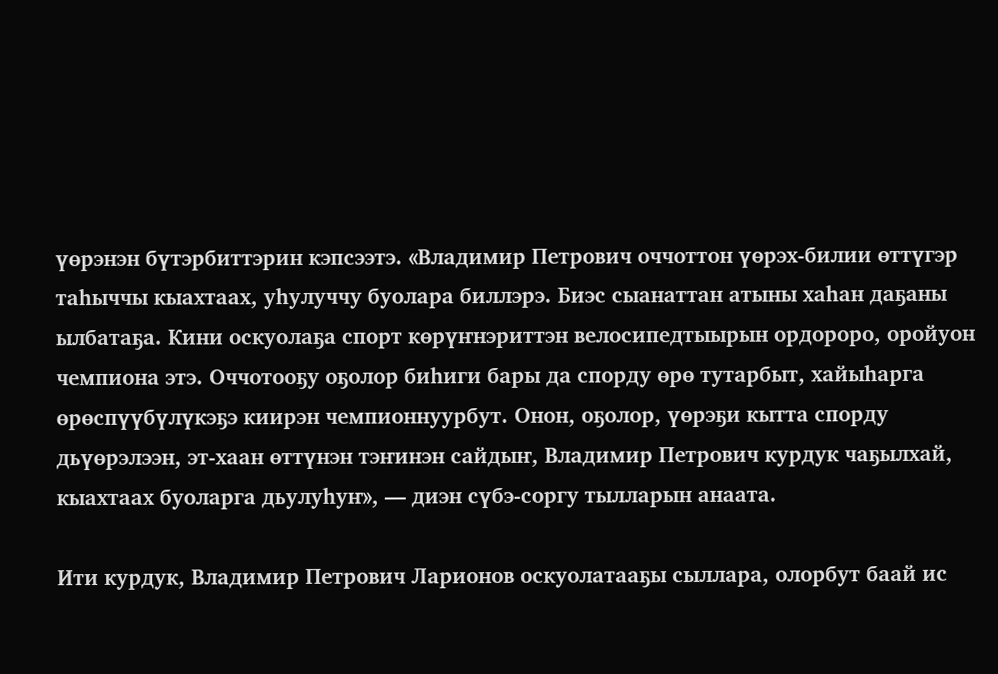үөрэнэн бүтэрбиттэрин кэпсээтэ. «Владимир Петрович оччоттон үөрэх-билии өттүгэр таһыччы кыахтаах, уһулуччу буолара биллэрэ. Биэс сыанаттан атыны хаһан даҕаны ылбатаҕа. Кини оскуолаҕа спорт көрүҥнэриттэн велосипедтыырын ордороро, оройуон чемпиона этэ. Оччотооҕу оҕолор биһиги бары да спорду өрө тутарбыт, хайыһарга өрөспүүбүлүкэҕэ киирэн чемпионнуурбут. Онон, оҕолор, үөрэҕи кытта спорду дьүөрэлээн, эт-хаан өттүнэн тэҥинэн сайдыҥ, Владимир Петрович курдук чаҕылхай, кыахтаах буоларга дьулуһуҥ», — диэн сүбэ-соргу тылларын анаата.

Ити курдук, Владимир Петрович Ларионов оскуолатааҕы сыллара, олорбут баай ис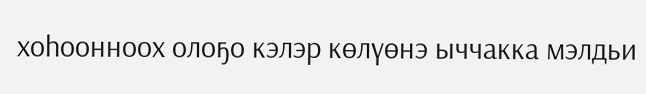хоһоонноох олоҕо кэлэр көлүөнэ ыччакка мэлдьи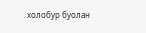холобур буолан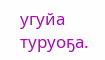угуйа туруоҕа.